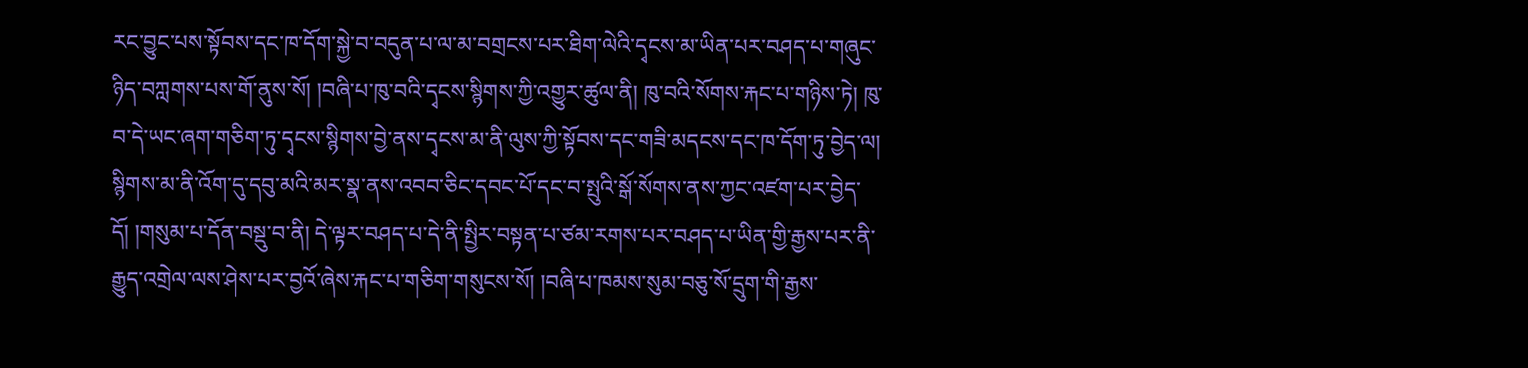རང་བྱུང་པས་སྟོབས་དང་ཁ་དོག་སྐྱེ་བ་བདུན་པ་ལ་མ་བགྲངས་པར་ཐིག་ལེའི་དྭངས་མ་ཡིན་པར་བཤད་པ་གཞུང་ཉིད་བཀླགས་པས་གོ་ནུས་སོ། །བཞི་པ་ཁུ་བའི་དྭངས་སྙིགས་ཀྱི་འགྱུར་ཚུལ་ནི། ཁུ་བའི་སོགས་རྐང་པ་གཉིས་ཏེ། ཁུ་བ་དེ་ཡང་ཞག་གཅིག་ཏུ་དྭངས་སྙིགས་བྱེ་ནས་དྭངས་མ་ནི་ལུས་ཀྱི་སྟོབས་དང་གཟི་མདངས་དང་ཁ་དོག་ཏུ་བྱེད་ལ། སྙིགས་མ་ནི་འོག་དུ་དབུ་མའི་མར་སྣ་ནས་འབབ་ཅིང་དབང་པོ་དང་བ་སྤུའི་སྒོ་སོགས་ནས་ཀྱང་འཛག་པར་བྱེད་དོ། །གསུམ་པ་དོན་བསྡུ་བ་ནི། དེ་ལྟར་བཤད་པ་དེ་ནི་སྤྱིར་བསྟན་པ་ཙམ་རགས་པར་བཤད་པ་ཡིན་གྱི་རྒྱས་པར་ནི་རྒྱུད་འགྲེལ་ལས་ཤེས་པར་བྱའོ་ཞེས་རྐང་པ་གཅིག་གསུངས་སོ། །བཞི་པ་ཁམས་སུམ་བཅུ་སོ་དྲུག་གི་རྒྱས་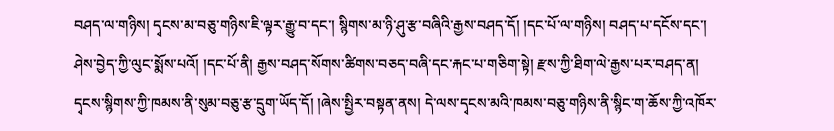བཤད་ལ་གཉིས། དྭངས་མ་བཅུ་གཉིས་ཇི་ལྟར་རྒྱུ་བ་དང་། སྙིགས་མ་ཉི་ཤུ་རྩ་བཞིའི་རྒྱས་བཤད་དོ། །དང་པོ་ལ་གཉིས། བཤད་པ་དངོས་དང་། ཤེས་བྱེད་ཀྱི་ལུང་སྨོས་པའོ། །དང་པོ་ནི། རྒྱས་བཤད་སོགས་ཚིགས་བཅད་བཞི་དང་རྐང་པ་གཅིག་སྟེ། རྫས་ཀྱི་ཐིག་ལེ་རྒྱས་པར་བཤད་ན། དྭངས་སྙིགས་ཀྱི་ཁམས་ནི་སུམ་བཅུ་རྩ་དྲུག་ཡོད་དོ། །ཞེས་སྤྱིར་བསྟན་ནས། དེ་ལས་དྭངས་མའི་ཁམས་བཅུ་གཉིས་ནི་སྙིང་ག་ཆོས་ཀྱི་འཁོར་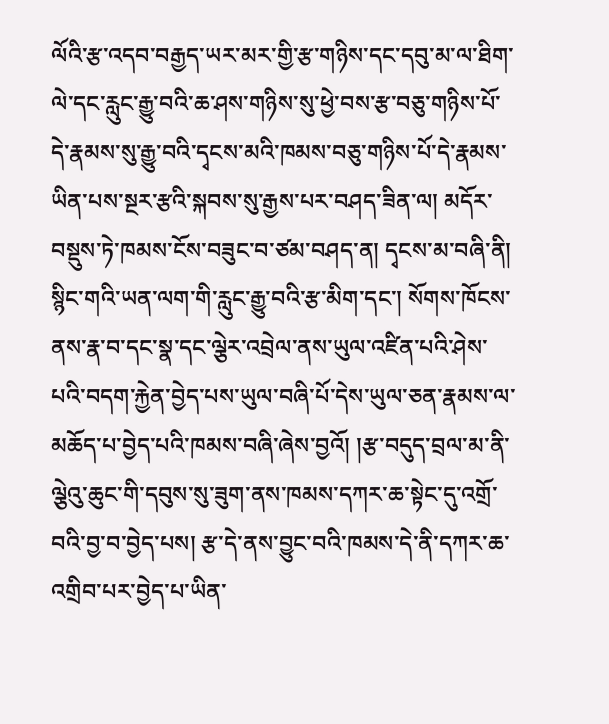ལོའི་རྩ་འདབ་བརྒྱད་ཡར་མར་གྱི་རྩ་གཉིས་དང་དབུ་མ་ལ་ཐིག་ལེ་དང་རླུང་རྒྱུ་བའི་ཆ་ཤས་གཉིས་སུ་ཕྱེ་བས་རྩ་བཅུ་གཉིས་པོ་དེ་རྣམས་སུ་རྒྱུ་བའི་དྭངས་མའི་ཁམས་བཅུ་གཉིས་པོ་དེ་རྣམས་ཡིན་པས་སྔར་རྩའི་སྐབས་སུ་རྒྱས་པར་བཤད་ཟིན་ལ། མདོར་བསྡུས་ཏེ་ཁམས་ངོས་བཟུང་བ་ཙམ་བཤད་ན། དྭངས་མ་བཞི་ནི། སྙིང་གའི་ཡན་ལག་གི་རླུང་རྒྱུ་བའི་རྩ་མིག་དང་། སོགས་ཁོངས་ནས་རྣ་བ་དང་སྣ་དང་ལྕེར་འབྲེལ་ནས་ཡུལ་འཛིན་པའི་ཤེས་པའི་བདག་རྐྱེན་བྱེད་པས་ཡུལ་བཞི་པོ་དེས་ཡུལ་ཅན་རྣམས་ལ་མཆོད་པ་བྱེད་པའི་ཁམས་བཞི་ཞེས་བྱའོ། །རྩ་བདུད་བྲལ་མ་ནི་ལྕེའུ་ཆུང་གི་དབུས་སུ་ཟུག་ནས་ཁམས་དཀར་ཆ་སྟེང་དུ་འགྲོ་བའི་བྱ་བ་བྱེད་པས། རྩ་དེ་ནས་བྱུང་བའི་ཁམས་དེ་ནི་དཀར་ཆ་འགྲིབ་པར་བྱེད་པ་ཡིན་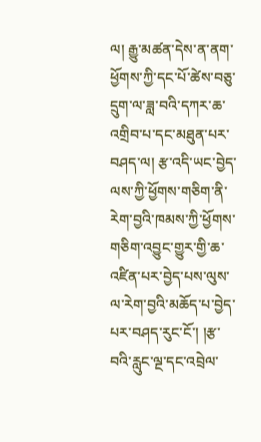ལ། རྒྱུ་མཚན་དེས་ན་ནག་ཕྱོགས་ཀྱི་དང་པོ་ཚེས་བཅུ་དྲུག་ལ་ཟླ་བའི་དཀར་ཆ་འགྲིབ་པ་དང་མཐུན་པར་བཤད་ལ། རྩ་འདི་ཡང་བྱེད་ལས་ཀྱི་ཕྱོགས་གཅིག་ནི་རེག་བྱའི་ཁམས་ཀྱི་ཕྱོགས་གཅིག་འབྱུང་གྱུར་གྱི་ཆ་འཛིན་པར་བྱེད་པས་ལུས་ལ་རེག་བྱའི་མཆོད་པ་བྱེད་པར་བཤད་རུང་ངོ་། །རྩ་བའི་རླུང་ལྔ་དང་འབྲེལ་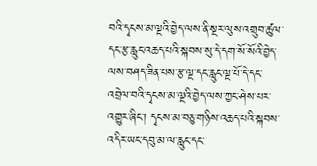བའི་དྭངས་མ་ལྔའི་བྱེད་ལས་ནི་སྔར་ལུས་འགྲུབ་ཚུལ་དང་རྩ་རླུང་འཆད་པའི་སྐབས་སུ་དེ་དག་སོ་སོའི་བྱེད་ལས་བཤད་ཟིན་པས་རྩ་ལྔ་དང་རླུང་ལྔ་པོ་དེ་དང་འབྲེལ་བའི་དྭངས་མ་ལྔའི་བྱེད་ལས་ཀྱང་ཤེས་པར་འགྱུར་ཞིང་། དྭངས་མ་བཅུ་གཉིས་འཆད་པའི་སྐབས་འདིར་ཡང་དབུ་མ་ལ་རླུང་དང་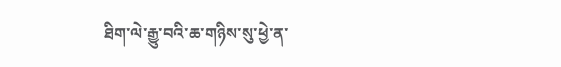ཐིག་ལེ་རྒྱུ་བའི་ཆ་གཉིས་སུ་ཕྱེ་ན་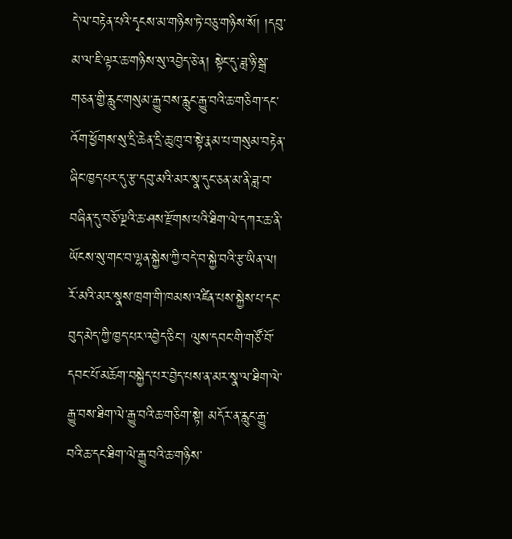དེ་ལ་བརྟེན་པའི་དྭངས་མ་གཉིས་ཏེ་བཅུ་གཉིས་སོ། །དབུ་མ་ལ་ཇི་ལྟར་ཆ་གཉིས་སུ་འབྱེད་ཅེ་ན། སྟེང་དུ་ཟླ་ཉི་སྒྲ་གཅན་གྱི་རླུང་གསུམ་རྒྱུ་བས་རླུང་རྒྱུ་བའི་ཆ་གཅིག་དང་འོག་ཕྱོགས་སུ་དྲི་ཆེན་དྲི་ཆུ་ཁུ་བ་སྟེ་རྣམ་པ་གསུམ་བརྟེན་ཞིང་ཁྱད་པར་དུ་རྩ་དབུ་མའི་མར་སྣ་དུང་ཅན་མ་ནི་ཟླ་བ་བཞིན་དུ་བཅོ་ལྔའི་ཆ་ཤས་རྫོགས་པའི་ཐིག་ལེ་དཀར་ཆ་ནི་ཡོངས་སུ་གང་བ་ལྷན་སྐྱེས་ཀྱི་བདེ་བ་སྐྱེ་བའི་རྩ་ཡིན་ལ། རོ་མའི་མར་སྣས་ཁྲག་གི་ཁམས་འཛིན་པས་སྐྱེས་པ་དང་བུད་མེད་ཀྱི་ཁྱད་པར་འབྱེད་ཅིང་། ལུས་དབང་གི་གཙོ་བོ་དབང་པོ་མཆོག་བསྐྱེད་པར་བྱེད་པས་ན་མར་སྣ་ལ་ཐིག་ལེ་རྒྱུ་བས་ཐིག་ལེ་རྒྱུ་བའི་ཆ་གཅིག་སྟེ། མདོར་ན་རླུང་རྒྱུ་བའི་ཆ་དང་ཐིག་ལེ་རྒྱུ་བའི་ཆ་གཉིས་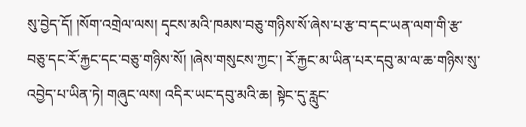སུ་བྱེད་དོ། །སོག་འགྲེལ་ལས། དྭངས་མའི་ཁམས་བཅུ་གཉིས་སོ་ཞེས་པ་རྩ་བ་དང་ཡན་ལག་གི་རྩ་བཅུ་དང་རོ་རྐྱང་དང་བཅུ་གཉིས་སོ། །ཞེས་གསུངས་ཀྱང་། རོ་རྐྱང་མ་ཡིན་པར་དབུ་མ་ལ་ཆ་གཉིས་སུ་འབྱེད་པ་ཡིན་ཏེ། གཞུང་ལས། འདིར་ཡང་དབུ་མའི་ཆ། སྟེང་དུ་རླུང་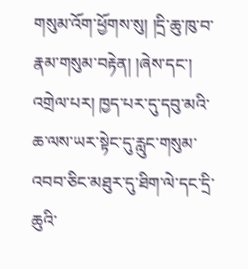གསུམ་འོག་ཕྱོགས་སུ། །དྲི་ཆུ་ཁུ་བ་རྣམ་གསུམ་བརྟེན། །ཞེས་དང་། འགྲེལ་པར། ཁྱད་པར་དུ་དབུ་མའི་ཆ་ལས་ཡར་སྟེང་དུ་རླུང་གསུམ་འབབ་ཅིང་མཐུར་དུ་ཐིག་ལེ་དང་དྲི་ཆུའི་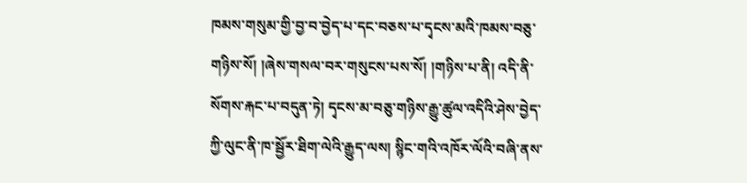ཁམས་གསུམ་གྱི་བྱ་བ་བྱེད་པ་དང་བཅས་པ་དྭངས་མའི་ཁམས་བཅུ་གཉིས་སོ། །ཞེས་གསལ་བར་གསུངས་པས་སོ། །གཉིས་པ་ནི། འདི་ནི་སོགས་རྐང་པ་བདུན་ཏེ། དྭངས་མ་བཅུ་གཉིས་རྒྱུ་ཚུལ་འདིའི་ཤེས་བྱེད་ཀྱི་ལུང་ནི་ཁ་སྦྱོར་ཐིག་ལེའི་རྒྱུད་ལས། སྙིང་གའི་འཁོར་ལོའི་བཞི་ནས་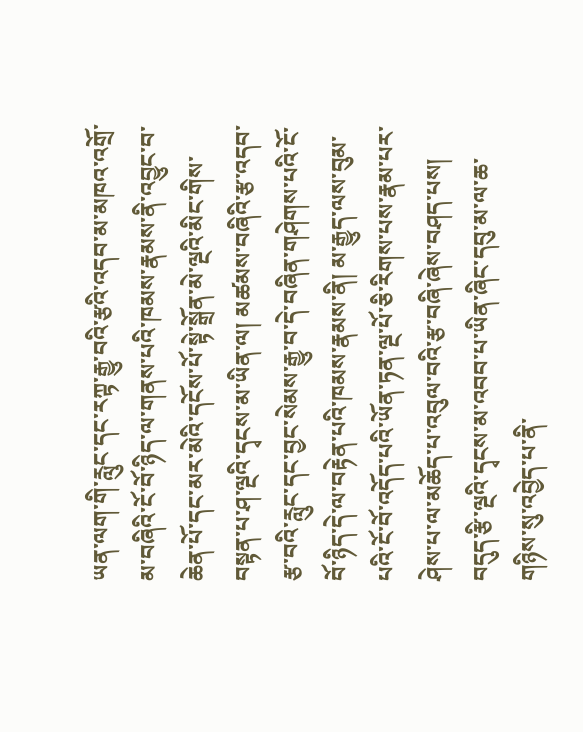ཡན་ལག་གི་རླུང་དང་རཀྟ་རྒྱུ་བའི་རྩའི་འདབ་མ་མཁའ་འགྲོ་མ་བཞིའི་ངོ་བོ་ཉིད་ལ་གནས་པའི་ཁམས་རྣམས་ནི་འབྱུང་བ་ཆེན་པོ་དང་མར་མེའི་དངོས་པོ་སྟེ་སྒྲོན་མེ་ལྔའི་མིང་གིས་བསྟན་པ་ཤ་ལྔའི་དྭངས་མ་ཡིན་ལ། མཚམས་བཞིའི་རྩ་འདབ་རྩ་བའི་རླུང་དང་བྱང་སེམས་རྒྱུ་བ་དེ་བཞིན་གཤེགས་པའི་ངོ་བོ་ཉིད་དེ་ལ་བརྟེན་པའི་ཁམས་རྣམས་ནི། མ་རྒྱུད་ལས་བུམ་པའི་ངོ་བོ་འདོད་པའི་ཡོན་ཏན་ལྔ་པོ་ཅི་རིགས་པས་རྣམ་པར་ཤེས་པ་ལ་མཆོད་པ་འབུལ་བའི་རྩ་བཞི་ཞེས་བཤད་པས། བདུད་རྩི་ལྔའི་དྭངས་མ་འབབ་པ་ཡིན་ཞིང་དབུ་མ་ལ་ཆ་གཉིས་སུ་འབྱེད་པ་ནི་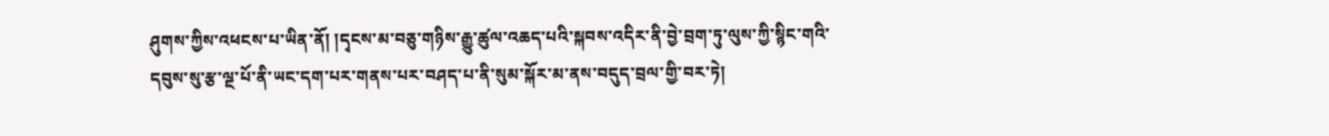ཤུགས་ཀྱིས་འཕངས་པ་ཡིན་ནོ། །དྭངས་མ་བཅུ་གཉིས་རྒྱུ་ཚུལ་འཆད་པའི་སྐབས་འདིར་ནི་བྱེ་བྲག་ཏུ་ལུས་ཀྱི་སྙིང་གའི་དབུས་སུ་རྩ་ལྔ་པོ་ནི་ཡང་དག་པར་གནས་པར་བཤད་པ་ནི་སུམ་སྐོར་མ་ནས་བདུད་བྲལ་གྱི་བར་ཏེ།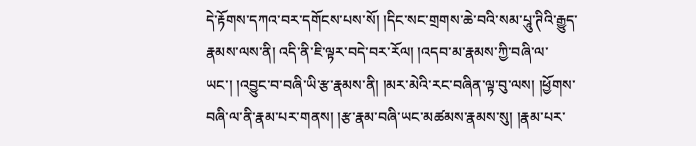དེ་རྟོགས་དཀའ་བར་དགོངས་པས་སོ། །དིང་སང་གྲགས་ཆེ་བའི་སམ་པཱུ་ཊིའི་རྒྱུད་རྣམས་ལས་ནི། འདི་ནི་ཇི་ལྟར་བདེ་བར་རོལ། །འདབ་མ་རྣམས་ཀྱི་བཞི་ལ་ཡང་། །འབྱུང་བ་བཞི་ཡི་རྩ་རྣམས་ནི། །མར་མེའི་རང་བཞིན་ལྟ་བུ་ལས། །ཕྱོགས་བཞི་ལ་ནི་རྣམ་པར་གནས། །རྩ་རྣམ་བཞི་ཡང་མཚམས་རྣམས་སུ། །རྣམ་པར་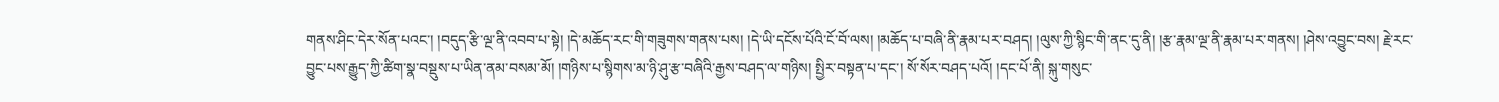གནས་ཤིང་དེར་སོན་པའང་། །བདུད་རྩི་ལྔ་ནི་འབབ་པ་སྟེ། །དེ་མཆོད་རང་གི་གཟུགས་གནས་པས། །དེ་ཡི་དངོས་པོའི་ངོ་བོ་ལས། །མཆོད་པ་བཞི་ནི་རྣམ་པར་བཤད། །ལུས་ཀྱི་སྙིང་གི་ནང་དུ་ནི། །རྩ་རྣམ་ལྔ་ནི་རྣམ་པར་གནས། །ཤེས་འབྱུང་བས། རྗེ་རང་བྱུང་པས་རྒྱུད་ཀྱི་ཚིག་སྣ་བསྡུས་པ་ཡིན་ནམ་བསམ་མོ། །གཉིས་པ་སྙིགས་མ་ཉི་ཤུ་རྩ་བཞིའི་རྒྱས་བཤད་ལ་གཉིས། སྤྱིར་བསྟན་པ་དང་། སོ་སོར་བཤད་པའོ། །དང་པོ་ནི། སྐུ་གསུང་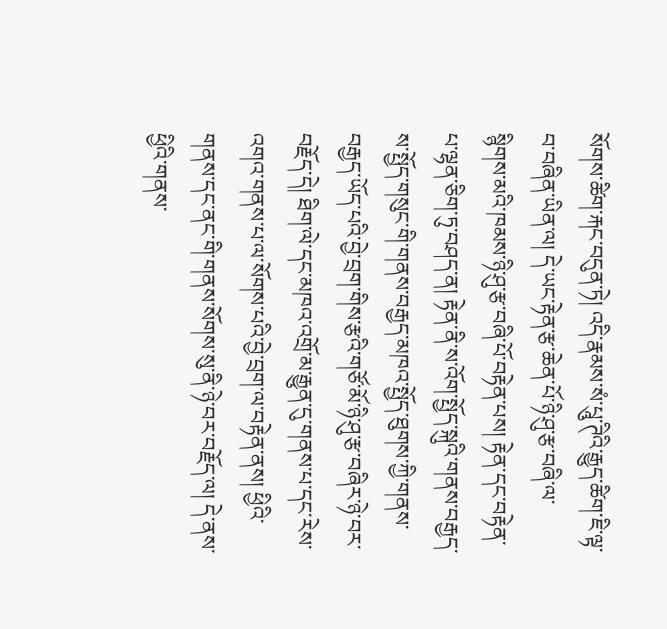སོགས་ཚིག་རྐང་བདུན་ཏེ། འདི་རྣམས་སཾ་པཱུ་ཊིའི་རྒྱུད་ཚིག་ཇི་ལྟ་བ་བཞིན་ཡིན་ལ། དེ་ཡང་རྟེན་རྩ་ཆེན་པོ་ཉི་ཤུ་རྩ་བཞི་ལ་སྙིགས་མའི་ཁམས་ཉི་ཤུ་རྩ་བཞི་པོ་བརྟེན་པས། རྟེན་དང་བརྟེན་པ་ལྷན་ཅིག་ཏུ་བཤད་ན། རྟེན་ནི་ས་འོག་སྤྱོད་སྐུའི་གནས་བརྒྱད་ས་སྤྱོད་གསུང་གི་གནས་བརྒྱད་མཁའ་སྤྱོད་ཐུགས་ཀྱི་གནས་བརྒྱད་ཡོད་པའི་བྱེ་བྲག་གིས་རྩའི་གཙོ་མོ་ཉི་ཤུ་རྩ་བཞིར་ཉེ་བར་བརྗོད་དེ། ཐིག་ལེ་དང་མཁའ་འགྲོ་མ་རྒྱུན་དུ་གནས་པ་དང་རེས་འགའ་གནས་པ་ལ་སོགས་པའི་བྱེ་བྲག་ལ་བརྟེན་ནས། ཕྱིའི་གནས་དང་ནང་གི་གནས་སོགས་སུ་ནི་ཉེ་བར་བརྗོད་ལ། དེ་ནས་ཕྱིའི་གནས་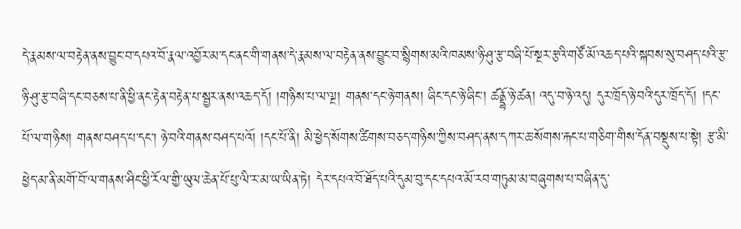དེ་རྣམས་ལ་བརྟེན་ནས་བྱུང་བ་དཔའ་བོ་རྣལ་འབྱོར་མ་དང་ནང་གི་གནས་དེ་རྣམས་ལ་བརྟེན་ནས་བྱུང་བ་སྙིགས་མའི་ཁམས་ཉི་ཤུ་རྩ་བཞི་པོ་སྔར་རྩའི་གཙོ་མོ་འཆད་པའི་སྐབས་སུ་བཤད་པའི་རྩ་ཉི་ཤུ་རྩ་བཞི་དང་བཅས་པ་ནི་ཕྱི་ནང་རྟེན་བརྟེན་པ་སྦྱར་ནས་འཆད་དོ། །གཉིས་པ་ལ་ལྔ། གནས་དང་ཉེ་གནས། ཞིང་དང་ཉེ་ཞིང་། ཚནྡྷོ་ཉེ་ཚན། འདུ་བ་ཉེ་འདུ། དུར་ཁྲོད་ཉེ་བའི་དུར་ཁྲོད་དོ། །དང་པོ་ལ་གཉིས། གནས་བཤད་པ་དང་། ཉེ་བའི་གནས་བཤད་པའོ། །དང་པོ་ནི། མི་ཕྱེད་སོགས་ཚིགས་བཅད་གཉིས་ཀྱིས་བཤད་ནས་དཀར་ཆ་སོགས་རྐང་པ་གཅིག་གིས་དོན་བསྡུས་པ་སྟེ། རྩ་མི་ཕྱེད་མ་ནི་མགོ་བོ་ལ་གནས་ཤིང་ཕྱི་རོལ་གྱི་ཡུལ་ཆེན་པོ་པུ་ལི་ར་མ་ཡ་ཡིན་ཏེ། དེར་དཔའ་བོ་ཐོད་པའི་དུམ་བུ་དང་དཔའ་མོ་རབ་གཏུམ་མ་བཞུགས་པ་བཞིན་དུ་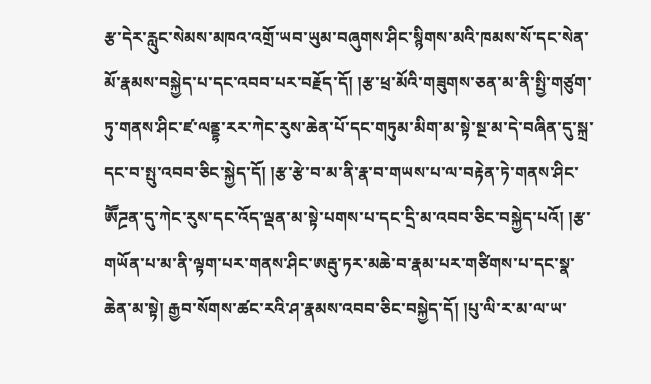རྩ་དེར་རླུང་སེམས་མཁའ་འགྲོ་ཡབ་ཡུམ་བཞུགས་ཤིང་སྙིགས་མའི་ཁམས་སོ་དང་སེན་མོ་རྣམས་བསྐྱེད་པ་དང་འབབ་པར་བརྗོད་དོ། །རྩ་ཕྲ་མོའི་གཟུགས་ཅན་མ་ནི་སྤྱི་གཙུག་ཏུ་གནས་ཤིང་ཛ་ལནྡྷ་རར་ཀེང་རུས་ཆེན་པོ་དང་གཏུམ་མིག་མ་སྟེ་སྔ་མ་དེ་བཞིན་དུ་སྐྲ་དང་བ་སྤུ་འབབ་ཅིང་སྐྱེད་དོ། །རྩ་རྩེ་བ་མ་ནི་རྣ་བ་གཡས་པ་ལ་བརྟེན་ཏེ་གནས་ཤིང་ཨཽཌྲན་དུ་ཀེང་རུས་དང་འོད་ལྡན་མ་སྟེ་པགས་པ་དང་དྲི་མ་འབབ་ཅིང་བསྐྱེད་པའོ། །རྩ་གཡོན་པ་མ་ནི་ལྟག་པར་གནས་ཤིང་ཨརྦུ་ཏར་མཆེ་བ་རྣམ་པར་གཙིགས་པ་དང་སྣ་ཆེན་མ་སྟེ། རྒྱབ་སོགས་ཚང་རའི་ཤ་རྣམས་འབབ་ཅིང་བསྐྱེད་དོ། །པུ་ལི་ར་མ་ལ་ཡ་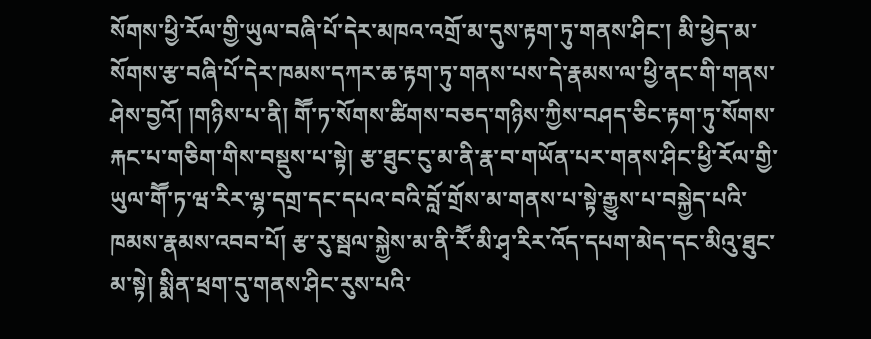སོགས་ཕྱི་རོལ་གྱི་ཡུལ་བཞི་པོ་དེར་མཁའ་འགྲོ་མ་དུས་རྟག་ཏུ་གནས་ཤིང་། མི་ཕྱེད་མ་སོགས་རྩ་བཞི་པོ་དེར་ཁམས་དཀར་ཆ་རྟག་ཏུ་གནས་པས་དེ་རྣམས་ལ་ཕྱི་ནང་གི་གནས་ཤེས་བྱའོ། །གཉིས་པ་ནི། གཽ་ཏ་སོགས་ཚིགས་བཅད་གཉིས་ཀྱིས་བཤད་ཅིང་རྟག་ཏུ་སོགས་རྐང་པ་གཅིག་གིས་བསྡུས་པ་སྟེ། རྩ་ཐུང་ངུ་མ་ནི་རྣ་བ་གཡོན་པར་གནས་ཤིང་ཕྱི་རོལ་གྱི་ཡུལ་གཽ་ཏ་ཝ་རིར་ལྷ་དགྲ་དང་དཔའ་བའི་བློ་གྲོས་མ་གནས་པ་སྟེ་རྒྱུས་པ་བསྐྱེད་པའི་ཁམས་རྣམས་འབབ་པོ། རྩ་རུ་སྦལ་སྐྱེས་མ་ནི་རཽ་མི་ཤྭ་རིར་འོད་དཔག་མེད་དང་མིའུ་ཐུང་མ་སྟེ། སྨིན་ཕྲག་དུ་གནས་ཤིང་རུས་པའི་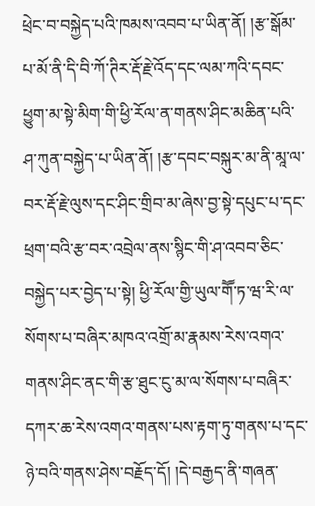ཕྲེང་བ་བསྐྱེད་པའི་ཁམས་འབབ་པ་ཡིན་ནོ། །རྩ་སྒོམ་པ་མོ་ནི་དི་བི་ཀོ་ཊིར་རྡོ་རྗེ་འོད་དང་ལམ་ཀའི་དབང་ཕྱུག་མ་སྟེ་མིག་གི་ཕྱི་རོལ་ན་གནས་ཤིང་མཆིན་པའི་ཤ་ཀུན་བསྐྱེད་པ་ཡིན་ནོ། །རྩ་དབང་བསྐུར་མ་ནི་མཱ་ལ་བར་རྡོ་རྗེ་ལུས་དང་ཤིང་གྲིབ་མ་ཞེས་བྱ་སྟེ་དཔུང་པ་དང་ཕྲག་བའི་རྩ་བར་འབྲེལ་ནས་སྙིང་གི་ཤ་འབབ་ཅིང་བསྐྱེད་པར་བྱེད་པ་སྟེ། ཕྱི་རོལ་གྱི་ཡུལ་གཽ་ཏ་ཝ་རི་ལ་སོགས་པ་བཞིར་མཁའ་འགྲོ་མ་རྣམས་རེས་འགའ་གནས་ཤིང་ནང་གི་རྩ་ཐུང་ངུ་མ་ལ་སོགས་པ་བཞིར་དཀར་ཆ་རེས་འགའ་གནས་པས་རྟག་ཏུ་གནས་པ་དང་ཉེ་བའི་གནས་ཤེས་བརྗོད་དོ། །དེ་བརྒྱད་ནི་གཞན་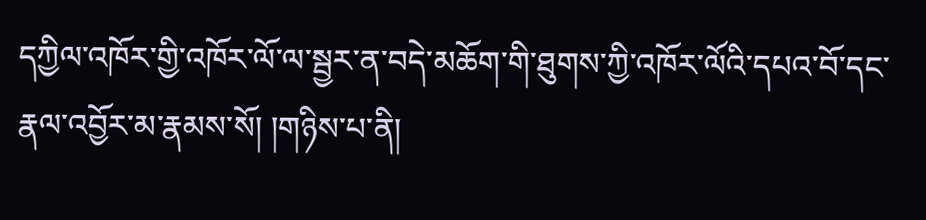དཀྱིལ་འཁོར་གྱི་འཁོར་ལོ་ལ་སྦྱར་ན་བདེ་མཆོག་གི་ཐུགས་ཀྱི་འཁོར་ལོའི་དཔའ་བོ་དང་རྣལ་འབྱོར་མ་རྣམས་སོ། །གཉིས་པ་ནི།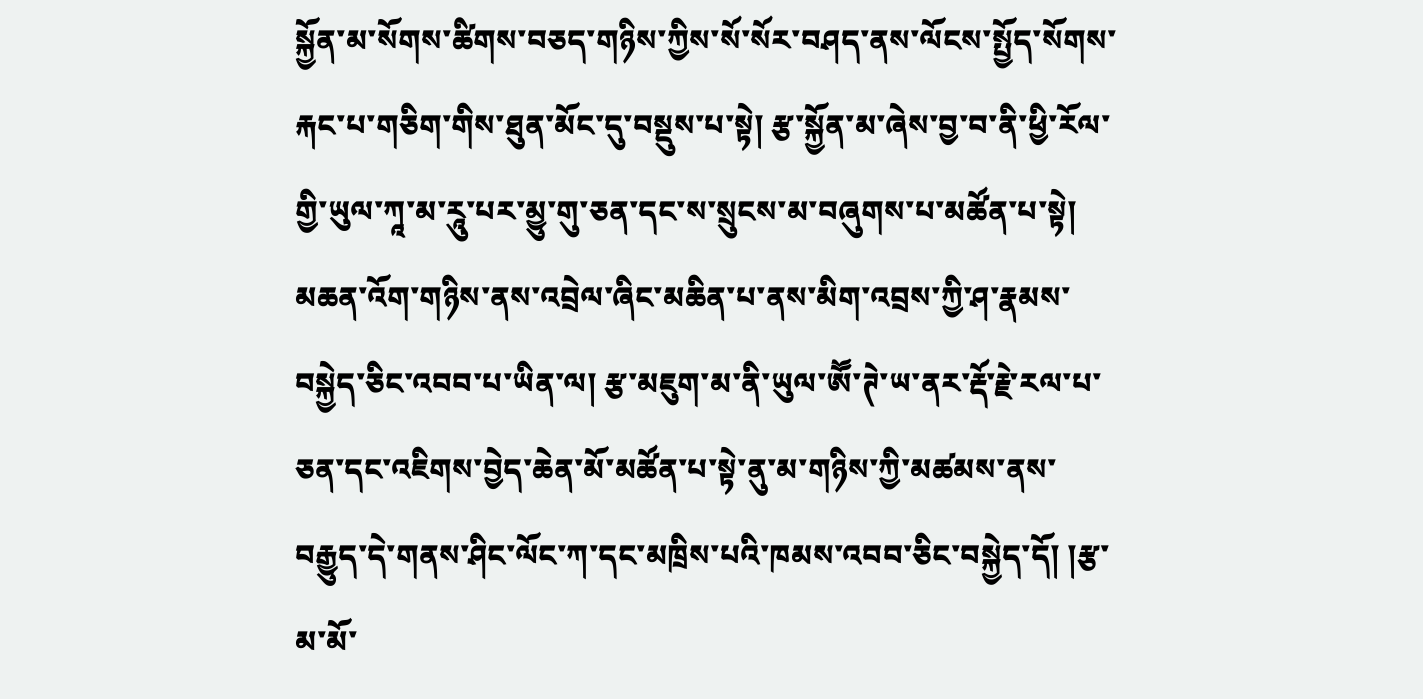སྐྱོན་མ་སོགས་ཚིགས་བཅད་གཉིས་ཀྱིས་སོ་སོར་བཤད་ནས་ལོངས་སྤྱོད་སོགས་རྐང་པ་གཅིག་གིས་ཐུན་མོང་དུ་བསྡུས་པ་སྟེ། རྩ་སྐྱོན་མ་ཞེས་བྱ་བ་ནི་ཕྱི་རོལ་གྱི་ཡུལ་ཀཱ་མ་རཱུ་པར་མྱུ་གུ་ཅན་དང་ས་སྲུངས་མ་བཞུགས་པ་མཚོན་པ་སྟེ། མཆན་འོག་གཉིས་ནས་འབྲེལ་ཞིང་མཆིན་པ་ནས་མིག་འབྲས་ཀྱི་ཤ་རྣམས་བསྐྱེད་ཅིང་འབབ་པ་ཡིན་ལ། རྩ་མཇུག་མ་ནི་ཡུལ་ཨཽ་ཊེ་ཡ་ནར་རྡོ་རྗེ་རལ་པ་ཅན་དང་འཇིགས་བྱེད་ཆེན་མོ་མཚོན་པ་སྟེ་ནུ་མ་གཉིས་ཀྱི་མཚམས་ནས་བརྒྱུད་དེ་གནས་ཤིང་ལོང་ཀ་དང་མཁྲིས་པའི་ཁམས་འབབ་ཅིང་བསྐྱེད་དོ། །རྩ་མ་མོ་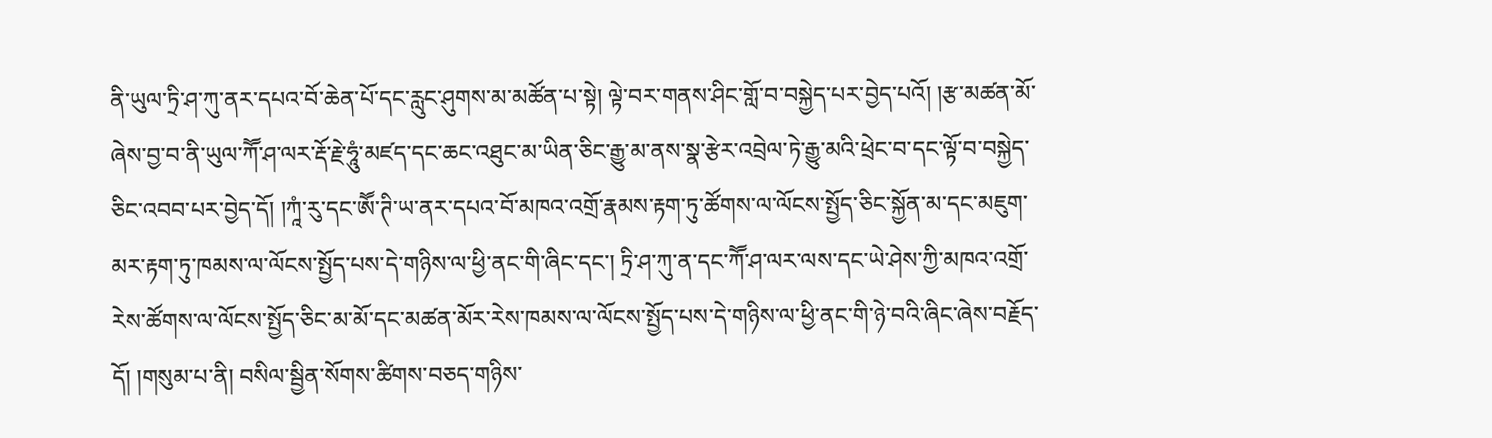ནི་ཡུལ་ཏྲི་ཤ་ཀུ་ནར་དཔའ་བོ་ཆེན་པོ་དང་རླུང་ཤུགས་མ་མཚོན་པ་སྟེ། ལྟེ་བར་གནས་ཤིང་གློ་བ་བསྐྱེད་པར་བྱེད་པའོ། །རྩ་མཚན་མོ་ཞེས་བྱ་བ་ནི་ཡུལ་ཀཽ་ཤ་ལར་རྡོ་རྗེ་ཧཱུཾ་མཛད་དང་ཆང་འཐུང་མ་ཡིན་ཅིང་རྒྱུ་མ་ནས་སྣ་རྩེར་འབྲེལ་ཏེ་རྒྱུ་མའི་ཕྲེང་བ་དང་ལྟོ་བ་བསྐྱེད་ཅིང་འབབ་པར་བྱེད་དོ། །ཀཱཾ་རུ་དང་ཨཽ་ཊི་ཡ་ནར་དཔའ་བོ་མཁའ་འགྲོ་རྣམས་རྟག་ཏུ་ཚོགས་ལ་ལོངས་སྤྱོད་ཅིང་སྐྱོན་མ་དང་མཇུག་མར་རྟག་ཏུ་ཁམས་ལ་ལོངས་སྤྱོད་པས་དེ་གཉིས་ལ་ཕྱི་ནང་གི་ཞིང་དང་། ཏྲི་ཤ་ཀུ་ན་དང་ཀཽ་ཤ་ལར་ལས་དང་ཡེ་ཤེས་ཀྱི་མཁའ་འགྲོ་རེས་ཚོགས་ལ་ལོངས་སྤྱོད་ཅིང་མ་མོ་དང་མཚན་མོར་རེས་ཁམས་ལ་ལོངས་སྤྱོད་པས་དེ་གཉིས་ལ་ཕྱི་ནང་གི་ཉེ་བའི་ཞིང་ཞེས་བརྗོད་དོ། །གསུམ་པ་ནི། བསིལ་སྦྱིན་སོགས་ཚིགས་བཅད་གཉིས་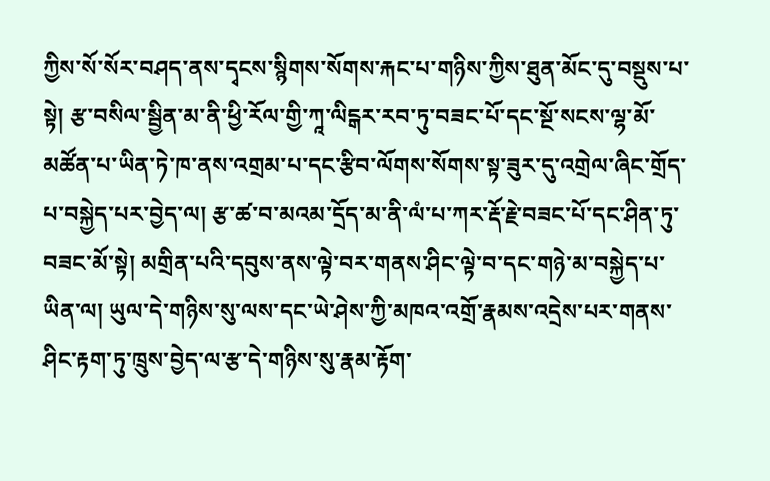ཀྱིས་སོ་སོར་བཤད་ནས་དྭངས་སྙིགས་སོགས་རྐང་པ་གཉིས་ཀྱིས་ཐུན་མོང་དུ་བསྡུས་པ་སྟེ། རྩ་བསིལ་སྦྱིན་མ་ནི་ཕྱི་རོལ་གྱི་ཀཱ་ལིངྒར་རབ་ཏུ་བཟང་པོ་དང་སྔོ་སངས་ལྷ་མོ་མཚོན་པ་ཡིན་ཏེ་ཁ་ནས་འགྲམ་པ་དང་རྩིབ་ལོགས་སོགས་སྟ་ཟུར་དུ་འགྲེལ་ཞིང་གྲོད་པ་བསྐྱེད་པར་བྱེད་ལ། རྩ་ཚ་བ་མའམ་དྲོད་མ་ནི་ལཾ་པ་ཀར་རྡོ་རྗེ་བཟང་པོ་དང་ཤིན་ཏུ་བཟང་མོ་སྟེ། མགྲིན་པའི་དབུས་ནས་ལྟེ་བར་གནས་ཤིང་ལྟེ་བ་དང་གཉེ་མ་བསྐྱེད་པ་ཡིན་ལ། ཡུལ་དེ་གཉིས་སུ་ལས་དང་ཡེ་ཤེས་ཀྱི་མཁའ་འགྲོ་རྣམས་འདྲེས་པར་གནས་ཤིང་རྟག་ཏུ་ཁྲུས་བྱེད་ལ་རྩ་དེ་གཉིས་སུ་རྣམ་རྟོག་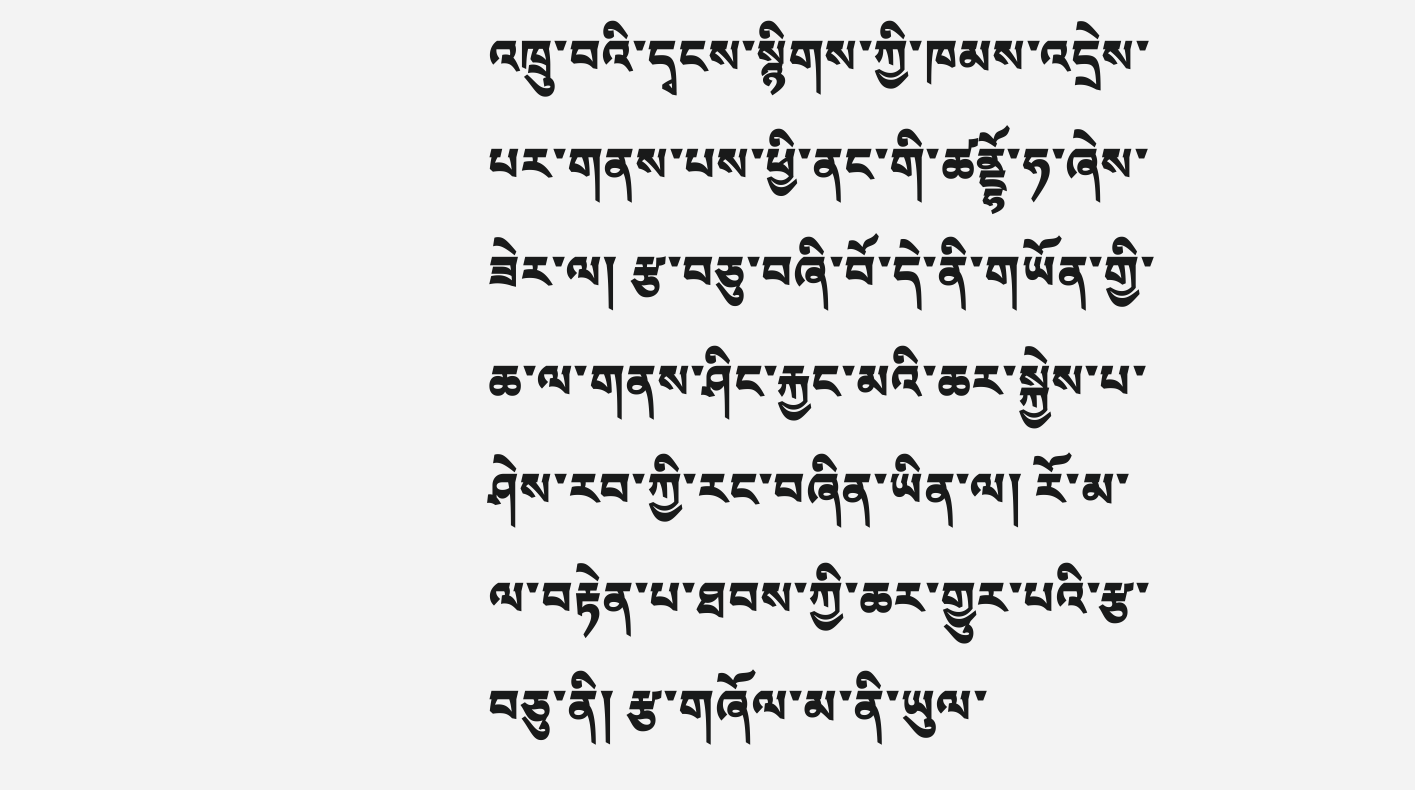འཁྲུ་བའི་དྭངས་སྙིགས་ཀྱི་ཁམས་འདྲེས་པར་གནས་པས་ཕྱི་ནང་གི་ཚནྡྷོ་ཧ་ཞེས་ཟེར་ལ། རྩ་བཅུ་བཞི་བོ་དེ་ནི་གཡོན་གྱི་ཆ་ལ་གནས་ཤིང་རྐྱང་མའི་ཆར་སྐྱེས་པ་ཤེས་རབ་ཀྱི་རང་བཞིན་ཡིན་ལ། རོ་མ་ལ་བརྟེན་པ་ཐབས་ཀྱི་ཆར་གྱུར་པའི་རྩ་བཅུ་ནི། རྩ་གཞོལ་མ་ནི་ཡུལ་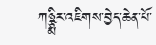ཀཉྩྨིར་འཇིགས་བྱེད་ཆེན་པོ་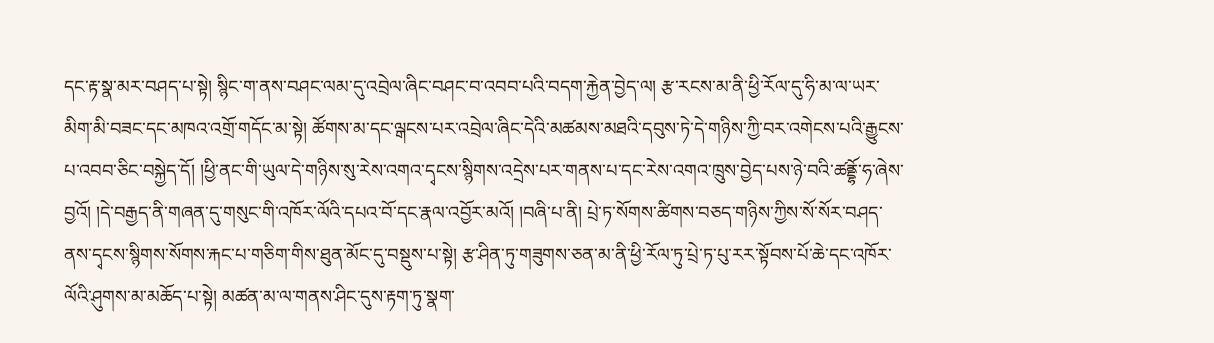དང་རྟ་སྣ་མར་བཤད་པ་སྟེ། སྙིང་ག་ནས་བཤང་ལམ་དུ་འབྲེལ་ཞིང་བཤང་བ་འབབ་པའི་བདག་རྐྱེན་བྱེད་ལ། རྩ་རངས་མ་ནི་ཕྱི་རོལ་དུ་ཧི་མ་ལ་ཡར་མིག་མི་བཟང་དང་མཁའ་འགྲོ་གདོང་མ་སྟེ། ཚོགས་མ་དང་ལྒངས་པར་འབྲེལ་ཞིང་དེའི་མཚམས་མཐའི་དབུས་ཏེ་དེ་གཉིས་ཀྱི་བར་འགེངས་པའི་རྒྱུངས་པ་འབབ་ཅིང་བསྐྱེད་དོ། །ཕྱི་ནང་གི་ཡུལ་དེ་གཉིས་སུ་རེས་འགའ་དྭངས་སྙིགས་འདྲེས་པར་གནས་པ་དང་རེས་འགའ་ཁྲུས་བྱེད་པས་ཉེ་བའི་ཚནྡྷོ་ཧ་ཞེས་བྱའོ། །དེ་བརྒྱད་ནི་གཞན་དུ་གསུང་གི་འཁོར་ལོའི་དཔའ་བོ་དང་རྣལ་འབྱོར་མའོ། །བཞི་པ་ནི། པྲེ་ཏ་སོགས་ཚིགས་བཅད་གཉིས་ཀྱིས་སོ་སོར་བཤད་ནས་དྭངས་སྙིགས་སོགས་རྐང་པ་གཅིག་གིས་ཐུན་མོང་དུ་བསྡུས་པ་སྟེ། རྩ་ཤིན་ཏུ་གཟུགས་ཅན་མ་ནི་ཕྱི་རོལ་ཏུ་པྲེ་ཏ་པུ་རར་སྟོབས་པོ་ཆེ་དང་འཁོར་ལོའི་ཤུགས་མ་མཆོད་པ་སྟེ། མཚན་མ་ལ་གནས་ཤིང་དུས་རྟག་ཏུ་སྣག་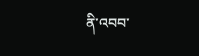ནི་འབབ་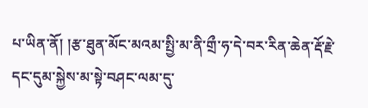པ་ཡིན་ནོ། །རྩ་ཐུན་མོང་མའམ་སྤྱི་མ་ནི་གྲྀ་ཧ་དེ་བར་རིན་ཆེན་རྡོ་རྗེ་དང་དུམ་སྐྱེས་མ་སྟེ་བཤང་ལམ་དུ་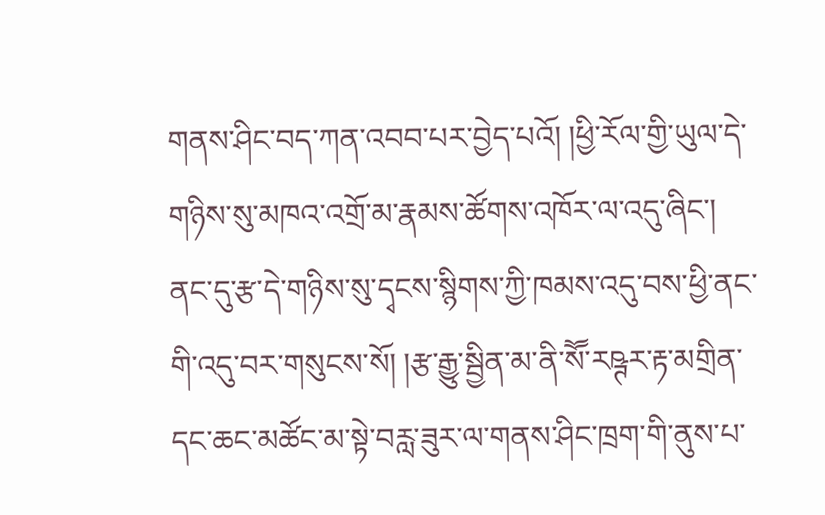གནས་ཤིང་བད་ཀན་འབབ་པར་བྱེད་པའོ། །ཕྱི་རོལ་གྱི་ཡུལ་དེ་གཉིས་སུ་མཁའ་འགྲོ་མ་རྣམས་ཚོགས་འཁོར་ལ་འདུ་ཞིང་། ནང་དུ་རྩ་དེ་གཉིས་སུ་དྭངས་སྙིགས་ཀྱི་ཁམས་འདུ་བས་ཕྱི་ནང་གི་འདུ་བར་གསུངས་སོ། །རྩ་རྒྱུ་སྦྱིན་མ་ནི་སཽ་རཥྚར་རྟ་མགྲིན་དང་ཆང་མཚོང་མ་སྟེ་བརླ་ཟུར་ལ་གནས་ཤིང་ཁྲག་གི་ནུས་པ་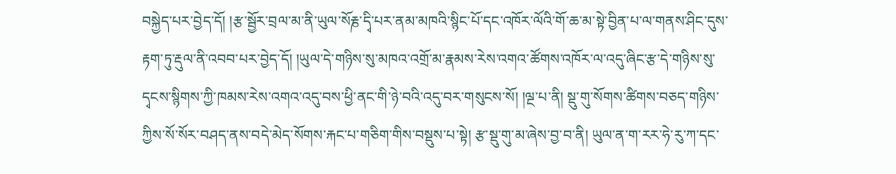བསྐྱེད་པར་བྱེད་དོ། །རྩ་སྦྱོར་བྲལ་མ་ནི་ཡུལ་སོརྞ་དྭི་པར་ནམ་མཁའི་སྙིང་པོ་དང་འཁོར་ལོའི་གོ་ཆ་མ་སྟེ་བྱིན་པ་ལ་གནས་ཤིང་དུས་རྟག་ཏུ་རྡུལ་ནི་འབབ་པར་བྱེད་དོ། །ཡུལ་དེ་གཉིས་སུ་མཁའ་འགྲོ་མ་རྣམས་རེས་འགའ་ཚོགས་འཁོར་ལ་འདུ་ཞིང་རྩ་དེ་གཉིས་སུ་དྭངས་སྙིགས་ཀྱི་ཁམས་རེས་འགའ་འདུ་བས་ཕྱི་ནང་གི་ཉེ་བའི་འདུ་བར་གསུངས་སོ། །ལྔ་པ་ནི། སྡུ་གུ་སོགས་ཚིགས་བཅད་གཉིས་ཀྱིས་སོ་སོར་བཤད་ནས་བདེ་མེད་སོགས་རྐང་པ་གཅིག་གིས་བསྡུས་པ་སྟེ། རྩ་སྡུ་གུ་མ་ཞེས་བྱ་བ་ནི། ཡུལ་ན་ག་རར་ཧེ་རུ་ཀ་དང་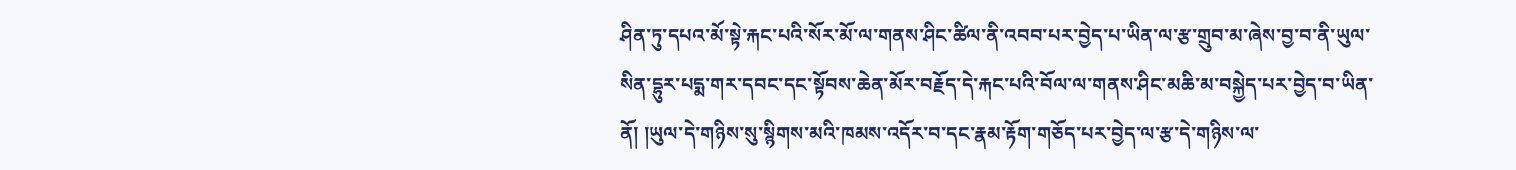ཤིན་ཏུ་དཔའ་མོ་སྟེ་རྐང་པའི་སོར་མོ་ལ་གནས་ཤིང་ཚིལ་ནི་འབབ་པར་བྱེད་པ་ཡིན་ལ་རྩ་གྲུབ་མ་ཞེས་བྱ་བ་ནི་ཡུལ་སིན་དྷུར་པདྨ་གར་དབང་དང་སྟོབས་ཆེན་མོར་བརྗོད་དེ་རྐང་པའི་བོལ་ལ་གནས་ཤིང་མཆི་མ་བསྐྱེད་པར་བྱེད་བ་ཡིན་ནོ། །ཡུལ་དེ་གཉིས་སུ་སྙིགས་མའི་ཁམས་འདོར་བ་དང་རྣམ་རྟོག་གཅོད་པར་བྱེད་ལ་རྩ་དེ་གཉིས་ལ་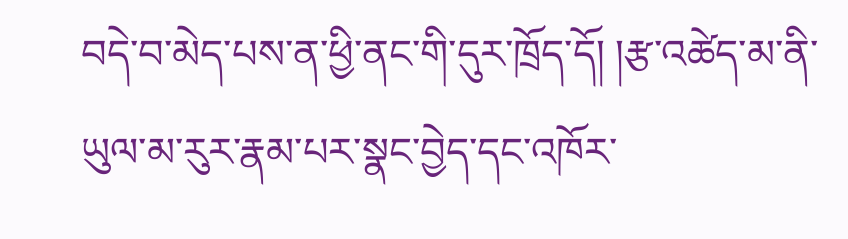བདེ་བ་མེད་པས་ན་ཕྱི་ནང་གི་དུར་ཁྲོད་དོ། །རྩ་འཚེད་མ་ནི་ཡུལ་མ་རུར་རྣམ་པར་སྣང་བྱེད་དང་འཁོར་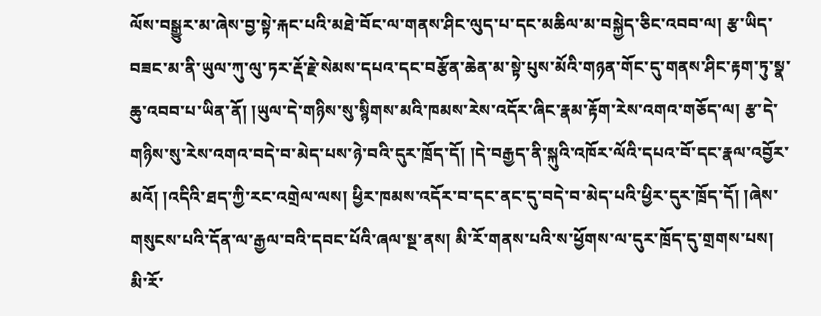ལོས་བསྒྱུར་མ་ཞེས་བྱ་སྟེ་རྐང་པའི་མཐེ་བོང་ལ་གནས་ཤིང་ལུད་པ་དང་མཆིལ་མ་བསྐྱེད་ཅིང་འབབ་ལ། རྩ་ཡིད་བཟང་མ་ནི་ཡུལ་ཀུ་ལུ་ཏར་རྡོ་རྗེ་སེམས་དཔའ་དང་བརྩོན་ཆེན་མ་སྟེ་པུས་མོའི་གཉན་གོང་དུ་གནས་ཤིང་རྟག་ཏུ་སྣ་ཆུ་འབབ་པ་ཡིན་ནོ། །ཡུལ་དེ་གཉིས་སུ་སྙིགས་མའི་ཁམས་རེས་འདོར་ཞིང་རྣམ་རྟོག་རེས་འགའ་གཅོད་ལ། རྩ་དེ་གཉིས་སུ་རེས་འགའ་བདེ་བ་མེད་པས་ཉེ་བའི་དུར་ཁྲོད་དོ། །དེ་བརྒྱད་ནི་སྐུའི་འཁོར་ལོའི་དཔའ་བོ་དང་རྣལ་འབྱོར་མའོ། །འདིའི་ཐད་ཀྱི་རང་འགྲེལ་ལས། ཕྱིར་ཁམས་འདོར་བ་དང་ནང་དུ་བདེ་བ་མེད་པའི་ཕྱིར་དུར་ཁྲོད་དོ། །ཞེས་གསུངས་པའི་དོན་ལ་རྒྱལ་བའི་དབང་པོའི་ཞལ་སྔ་ནས། མི་རོ་གནས་པའི་ས་ཕྱོགས་ལ་དུར་ཁྲོད་དུ་གྲགས་པས། མི་རོ་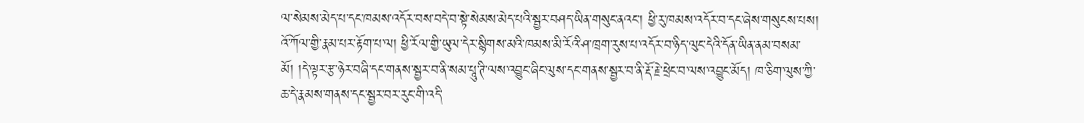ལ་སེམས་མེད་པ་དང་ཁམས་འདོར་བས་བདེ་བ་སྟེ་སེམས་མེད་པའི་སྦྱར་བཤད་ཡིན་གསུང་ནའང་། ཕྱི་རུ་ཁམས་འདོར་བ་དང་ཞེས་གསུངས་པས། འོ་ཀོལ་གྱི་རྣམ་པར་རྟོག་པ་ལ། ཕྱི་རོལ་གྱི་ཡུལ་དེར་སྙིགས་མའི་ཁམས་མི་རོའི་ཤ་ཁྲག་རུས་པ་འདོར་བ་ཉིད་ལུང་དེའི་དོན་ཡིན་ནམ་བསམ་མོ། །དེ་ལྟར་རྩ་ཉེར་བཞི་དང་གནས་སྦྱར་བ་ནི་སམ་པཱུ་ཊི་ལས་འབྱུང་ཞིང་ལུས་དང་གནས་སྦྱར་བ་ནི་རྡོ་རྗེ་ཕྲེང་བ་ལས་འབྱུང་མོད། ཁ་ཅིག་ལུས་ཀྱི་ཆ་དེ་རྣམས་གནས་དང་སྦྱར་བར་རུང་གི་འདི་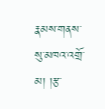རྣམས་གནས་སུ་མཁའ་འགྲོ་མ། །རྩ་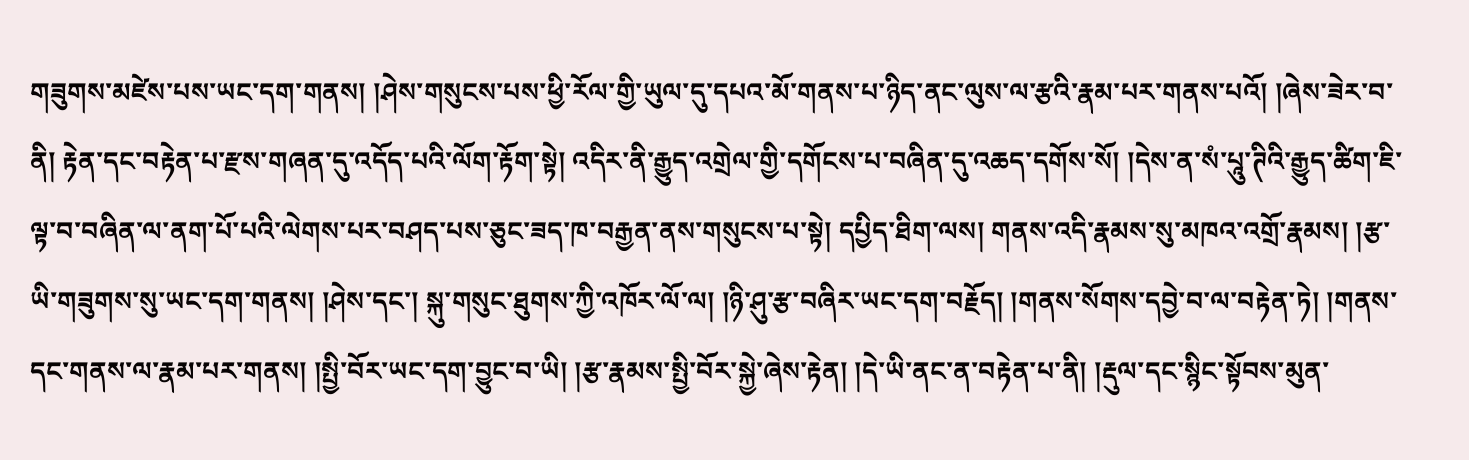གཟུགས་མཛེས་པས་ཡང་དག་གནས། །ཤེས་གསུངས་པས་ཕྱི་རོལ་གྱི་ཡུལ་དུ་དཔའ་མོ་གནས་པ་ཉིད་ནང་ལུས་ལ་རྩའི་རྣམ་པར་གནས་པའོ། །ཞེས་ཟེར་བ་ནི། རྟེན་དང་བརྟེན་པ་རྫས་གཞན་དུ་འདོད་པའི་ལོག་རྟོག་སྟེ། འདིར་ནི་རྒྱུད་འགྲེལ་གྱི་དགོངས་པ་བཞིན་དུ་འཆད་དགོས་སོ། །དེས་ན་སཾ་པཱུ་ཊིའི་རྒྱུད་ཚིག་ཇི་ལྟ་བ་བཞིན་ལ་ནག་པོ་པའི་ལེགས་པར་བཤད་པས་ཅུང་ཟད་ཁ་བརྒྱན་ནས་གསུངས་པ་སྟེ། དཔྱིད་ཐིག་ལས། གནས་འདི་རྣམས་སུ་མཁའ་འགྲོ་རྣམས། །རྩ་ཡི་གཟུགས་སུ་ཡང་དག་གནས། །ཤེས་དང་། སྐུ་གསུང་ཐུགས་ཀྱི་འཁོར་ལོ་ལ། །ཉི་ཤུ་རྩ་བཞིར་ཡང་དག་བརྗོད། །གནས་སོགས་དབྱེ་བ་ལ་བརྟེན་ཏེ། །གནས་དང་གནས་ལ་རྣམ་པར་གནས། །སྤྱི་བོར་ཡང་དག་བྱུང་བ་ཡི། །རྩ་རྣམས་སྤྱི་བོར་སྐྱེ་ཞེས་རྟེན། །དེ་ཡི་ནང་ན་བརྟེན་པ་ནི། །རྡུལ་དང་སྙིང་སྟོབས་མུན་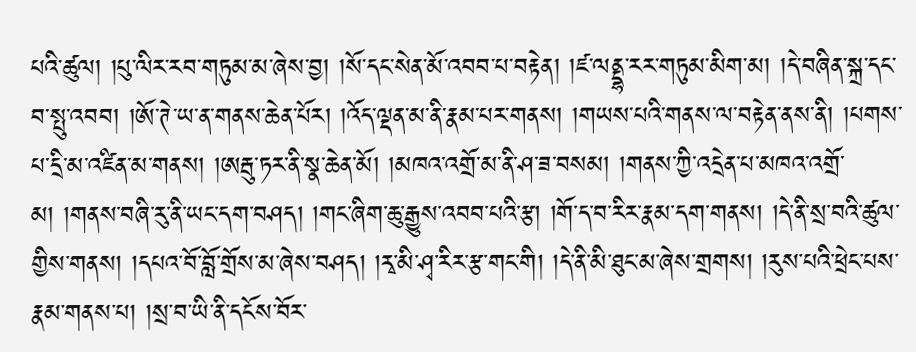པའི་ཚུལ། །པུ་ལིར་རབ་གཏུམ་མ་ཞེས་བྱ། །སོ་དང་སེན་མོ་འབབ་པ་བརྟེན། །ཛ་ལནྡྷ་རར་གཏུམ་མིག་མ། །དེ་བཞིན་སྐྲ་དང་བ་སྤུ་འབབ། །ཨོ་ཊེ་ཡ་ན་གནས་ཆེན་པོར། །འོད་ལྡན་མ་ནི་རྣམ་པར་གནས། །གཡས་པའི་གནས་ལ་བརྟེན་ནས་ནི། །པགས་པ་དྲི་མ་འཛིན་མ་གནས། །ཨརྦུ་ཏར་ནི་སྣ་ཆེན་མོ། །མཁའ་འགྲོ་མ་ནི་ཤ་ཟ་བསམ། །གནས་ཀྱི་འདྲེན་པ་མཁའ་འགྲོ་མ། །གནས་བཞི་རུ་ནི་ཡང་དག་བཤད། །གང་ཞིག་ཆུ་རྒྱུས་འབབ་པའི་རྩ། །གོ་ད་བ་རིར་རྣམ་དག་གནས། །དེ་ནི་སྲ་བའི་ཚུལ་གྱིས་གནས། །དཔའ་བོ་བློ་གྲོས་མ་ཞེས་བཤད། །རྭ་མི་ཤྭ་རིར་རྩ་གང་གི། །དེ་ནི་མི་ཐུང་མ་ཞེས་གྲགས། །རུས་པའི་ཕྲེང་པས་རྣམ་གནས་པ། །སྲ་བ་ཡི་ནི་དངོས་བོར་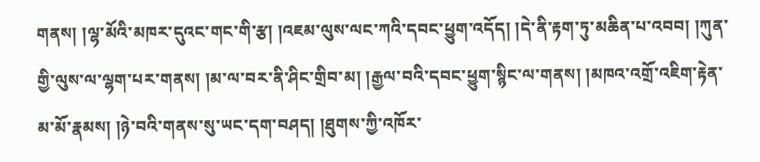གནས། །ལྷ་མོའི་མཁར་དུའང་གང་གི་རྩ། །འཇམ་ལུས་ལང་ཀའི་དབང་ཕྱུག་འདོད། །དེ་ནི་རྟག་ཏུ་མཆིན་པ་འབབ། །ཀུན་གྱི་ལུས་ལ་ལྷག་པར་གནས། །མ་ལ་བར་ནི་ཤིང་གྲིབ་མ། །རྒྱལ་བའི་དབང་ཕྱུག་སྙིང་ལ་གནས། །མཁའ་འགྲོ་འཇིག་རྟེན་མ་མོ་རྣམས། །ཉེ་བའི་གནས་སུ་ཡང་དག་བཤད། །ཐུགས་ཀྱི་འཁོར་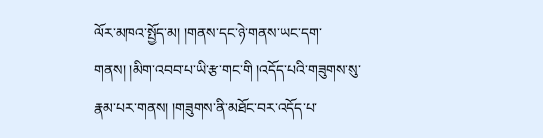ལོར་མཁའ་སྤྱོད་མ། །གནས་དང་ཉེ་གནས་ཡང་དག་གནས། །མིག་འབབ་པ་ཡི་རྩ་གང་གི །འདོད་པའི་གཟུགས་སུ་རྣམ་པར་གནས། །གཟུགས་ནི་མཐོང་བར་འདོད་པ་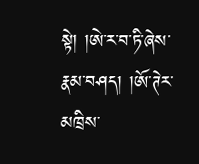སྟེ། །ཨེ་ར་བ་ཏི་ཞེས་རྣམ་བཤད། །ཨོ་ཊེར་མཁྲིས་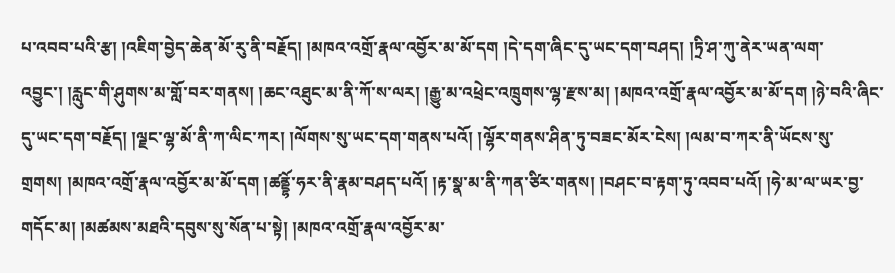པ་འབབ་པའི་རྩ། །འཇིག་བྱེད་ཆེན་མོ་རུ་ནི་བརྗོད། །མཁའ་འགྲོ་རྣལ་འབྱོར་མ་མོ་དག །དེ་དག་ཞིང་དུ་ཡང་དག་བཤད། །ཏྲི་ཤ་ཀུ་ནེར་ཡན་ལག་འབྱུང་། །རླུང་གི་ཤུགས་མ་གློ་བར་གནས། །ཆང་འཐུང་མ་ནི་ཀོ་ས་ལར། །རྒྱུ་མ་འཕྲེང་འཁྲུགས་ལྷ་རྫས་མ། །མཁའ་འགྲོ་རྣལ་འབྱོར་མ་མོ་དག །ཉེ་བའི་ཞིང་དུ་ཡང་དག་བརྗོད། །ལྗང་ལྷ་མོ་ནི་ཀ་ལིང་ཀར། །ལོགས་སུ་ཡང་དག་གནས་པའོ། །ལྷོར་གནས་ཤིན་ཏུ་བཟང་མོར་ངེས། །ལམ་བ་ཀར་ནི་ཡོངས་སུ་གྲགས། །མཁའ་འགྲོ་རྣལ་འབྱོར་མ་མོ་དག །ཚནྡྷོ་ཧར་ནི་རྣམ་བཤད་པའོ། །རྟ་སྣ་མ་ནི་ཀན་ཙིར་གནས། །བཤང་བ་རྟག་ཏུ་འབབ་པའོ། །ཧེ་མ་ལ་ཡར་བྱ་གདོང་མ། །མཚམས་མཐའི་དབུས་སུ་སོན་པ་སྟེ། །མཁའ་འགྲོ་རྣལ་འབྱོར་མ་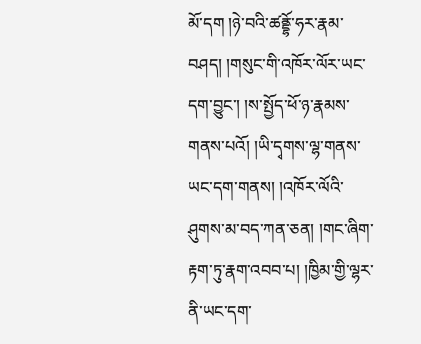མོ་དག །ཉེ་བའི་ཚནྡྷོ་ཧར་རྣམ་བཤད། །གསུང་གི་འཁོར་ལོར་ཡང་དག་བྱུང་། །ས་སྤྱོད་ཕོ་ཉ་རྣམས་གནས་པའོ། །ཡི་དྭགས་ལྷ་གནས་ཡང་དག་གནས། །འཁོར་ལོའི་ཤུགས་མ་བད་ཀན་ཅན། །གང་ཞིག་རྟག་ཏུ་རྣག་འབབ་པ། །ཁྱིམ་གྱི་ལྷར་ནི་ཡང་དག་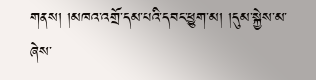གནས། །མཁའ་འགྲོ་དམ་པའི་དབང་ཕྱུག་མ། །དུམ་སྐྱེས་མ་ཞེས་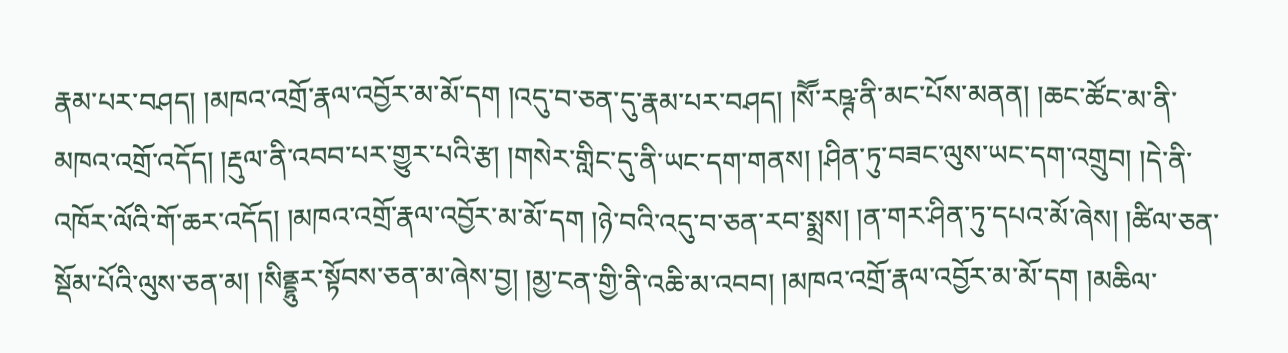རྣམ་པར་བཤད། །མཁའ་འགྲོ་རྣལ་འབྱོར་མ་མོ་དག །འདུ་བ་ཅན་དུ་རྣམ་པར་བཤད། །སཽ་རཥྚ་ནི་མང་པོས་མནན། །ཆང་ཚོང་མ་ནི་མཁའ་འགྲོ་འདོད། །རྡུལ་ནི་འབབ་པར་གྱུར་པའི་རྩ། །གསེར་གླིང་དུ་ནི་ཡང་དག་གནས། །ཤིན་ཏུ་བཟང་ལུས་ཡང་དག་འགྲུབ། །དེ་ནི་འཁོར་ལོའི་གོ་ཆར་འདོད། །མཁའ་འགྲོ་རྣལ་འབྱོར་མ་མོ་དག །ཉེ་བའི་འདུ་བ་ཅན་རབ་སྨྲས། །ན་གར་ཤིན་ཏུ་དཔའ་མོ་ཞེས། །ཚིལ་ཅན་སྡོམ་པོའི་ལུས་ཅན་མ། །སིནྡྷུར་སྟོབས་ཅན་མ་ཞེས་བྱ། །མྱ་ངན་གྱི་ནི་འཆི་མ་འབབ། །མཁའ་འགྲོ་རྣལ་འབྱོར་མ་མོ་དག །མཆིལ་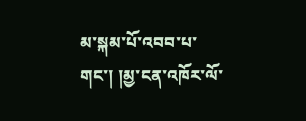མ་སྐམ་པོ་འབབ་པ་གང་། །མྱ་ངན་འཁོར་ལོ་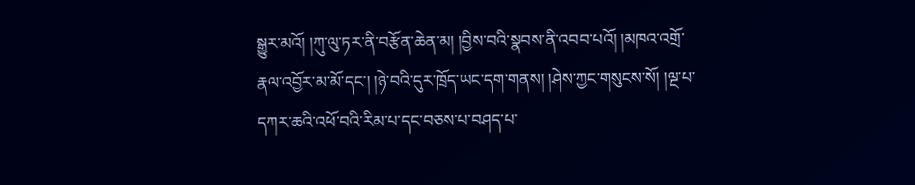སྒྱུར་མའོ། །ཀུ་ལུ་ཏར་ནི་བརྩོན་ཆེན་མ། །བྱིས་བའི་སྣབས་ནི་འབབ་པའོ། །མཁའ་འགྲོ་རྣལ་འབྱོར་མ་མོ་དང་། །ཉེ་བའི་དུར་ཁྲོད་ཡང་དག་གནས། །ཤེས་ཀྱང་གསུངས་སོ། །ལྔ་པ་དཀར་ཆའི་འཕོ་བའི་རིམ་པ་དང་བཅས་པ་བཤད་པ་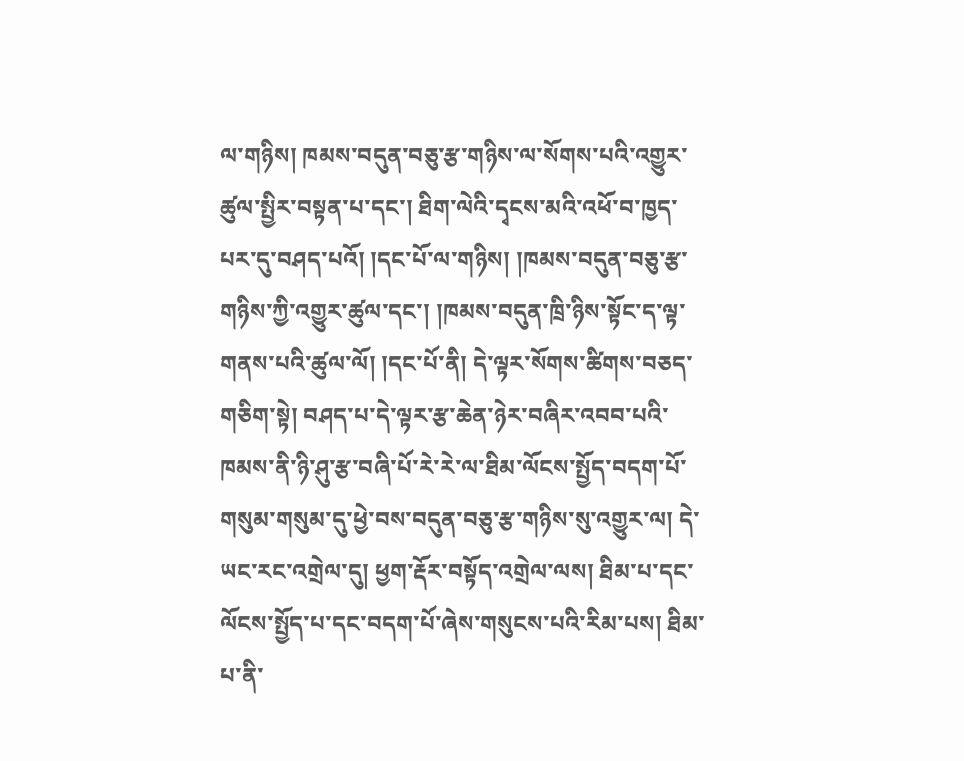ལ་གཉིས། ཁམས་བདུན་བཅུ་རྩ་གཉིས་ལ་སོགས་པའི་འགྱུར་ཚུལ་སྤྱིར་བསྟན་པ་དང་། ཐིག་ལེའི་དྭངས་མའི་འཕོ་བ་ཁྱད་པར་དུ་བཤད་པའོ། །དང་པོ་ལ་གཉིས། །ཁམས་བདུན་བཅུ་རྩ་གཉིས་ཀྱི་འགྱུར་ཚུལ་དང་། །ཁམས་བདུན་ཁྲི་ཉིས་སྟོང་ད་ལྟ་གནས་པའི་ཚུལ་ལོ། །དང་པོ་ནི། དེ་ལྟར་སོགས་ཚིགས་བཅད་གཅིག་སྟེ། བཤད་པ་དེ་ལྟར་རྩ་ཆེན་ཉེར་བཞིར་འབབ་པའི་ཁམས་ནི་ཉི་ཤུ་རྩ་བཞི་པོ་རེ་རེ་ལ་ཐིམ་ལོངས་སྤྱོད་བདག་པོ་གསུམ་གསུམ་དུ་ཕྱེ་བས་བདུན་བཅུ་རྩ་གཉིས་སུ་འགྱུར་ལ། དེ་ཡང་རང་འགྲེལ་དུ། ཕྱག་རྡོར་བསྟོད་འགྲེལ་ལས། ཐིམ་པ་དང་ལོངས་སྤྱོད་པ་དང་བདག་པོ་ཞེས་གསུངས་པའི་རིམ་པས། ཐིམ་པ་ནི་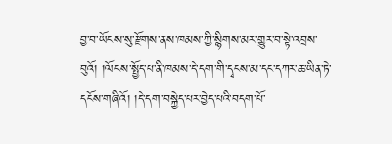བྱ་བ་ཡོངས་སུ་རྫོགས་ནས་ཁམས་ཀྱི་སྙིགས་མར་གྱུར་བ་སྟེ་འབྲས་བུའོ། །ལོངས་སྤྱོད་པ་ནི་ཁམས་དེ་དག་གི་དྭངས་མ་དང་དཀར་ཆ་ཡིན་ཏེ་དངོས་གཞིའོ། །དེ་དག་བསྐྱེད་པར་བྱེད་པའི་བདག་པོ་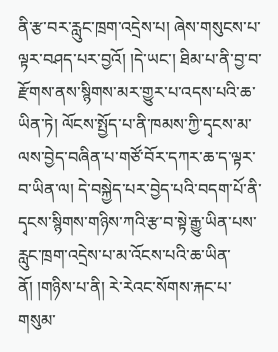ནི་རྩ་བར་རླུང་ཁྲག་འདྲེས་པ། ཞེས་གསུངས་པ་ལྟར་བཤད་པར་བྱའོ། །དེ་ཡང་། ཐིམ་པ་ནི་བྱ་བ་རྫོགས་ནས་སྙིགས་མར་གྱུར་པ་འདས་པའི་ཆ་ཡིན་ཏེ། ལོངས་སྤྱོད་པ་ནི་ཁམས་ཀྱི་དྭངས་མ་ལས་བྱེད་བཞིན་པ་གཙོ་བོར་དཀར་ཆ་ད་ལྟར་བ་ཡིན་ལ། དེ་བསྐྱེད་པར་བྱེད་པའི་བདག་པོ་ནི་དྭངས་སྙིགས་གཉིས་ཀའི་རྩ་བ་སྟེ་རྒྱུ་ཡིན་པས་རླུང་ཁྲག་འདྲེས་པ་མ་འོངས་པའི་ཆ་ཡིན་ནོ། །གཉིས་པ་ནི། རེ་རེའང་སོགས་རྐང་པ་གསུམ་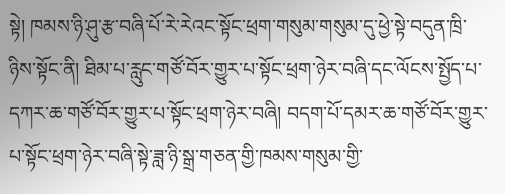སྟེ། ཁམས་ཉི་ཤུ་རྩ་བཞི་པོ་རེ་རེའང་སྟོང་ཕྲག་གསུམ་གསུམ་དུ་ཕྱེ་སྟེ་བདུན་ཁྲི་ཉིས་སྟོང་ནི། ཐིམ་པ་རླུང་གཙོ་བོར་གྱུར་པ་སྟོང་ཕྲག་ཉེར་བཞི་དང་ལོངས་སྤྱོད་པ་དཀར་ཆ་གཙོ་བོར་གྱུར་པ་སྟོང་ཕྲག་ཉེར་བཞི། བདག་པོ་དམར་ཆ་གཙོ་བོར་གྱུར་པ་སྟོང་ཕྲག་ཉེར་བཞི་སྟེ་ཟླ་ཉི་སྒྲ་གཅན་གྱི་ཁམས་གསུམ་གྱི་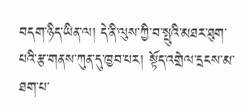བདག་ཉིད་ཡིན་ལ། དེ་ནི་ལུས་ཀྱི་བ་སྤུའི་མཐར་ཐུག་པའི་རྩ་གནས་ཀུན་དུ་ཁྱབ་པར། སྟོད་འགྲེལ་དྲངས་མ་ཐག་པ་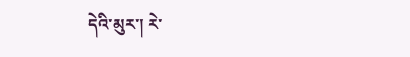དེའི་མུར་། རེ་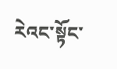རེའང་སྟོང་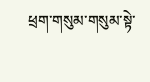ཕྲག་གསུམ་གསུམ་སྟེ་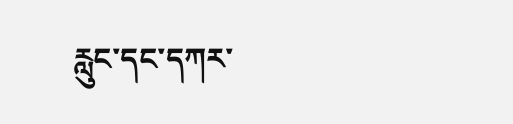རླུང་དང་དཀར་